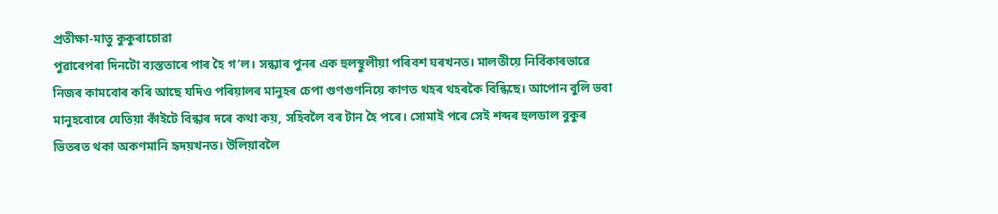প্ৰতীক্ষা-মাতু কুকুৰাচোৱা
পুৱাৰেপৰা দিনটো ব্যস্ততাৰে পাৰ হৈ গ’ল। সন্ধ্যাৰ পুনৰ এক হুলস্থুলীয়া পৰিবশ ঘৰখনত। মালতীয়ে নিৰ্বিকাৰভাৱে নিজৰ কামবোৰ কৰি আছে যদিও পৰিয়ালৰ মানুহৰ চেপা গুণগুণনিয়ে কাণত থহৰ থহৰকৈ বিন্ধিছে। আপোন বুলি ভবা মানুহবোৰে যেতিয়া কাঁইটে বিন্ধাৰ দৰে কথা কয়, সহিবলৈ বৰ টান হৈ পৰে। সোমাই পৰে সেই শব্দৰ হুলডাল বুকুৰ ভিতৰত থকা অকণমানি হৃদয়খনত। উলিয়াবলৈ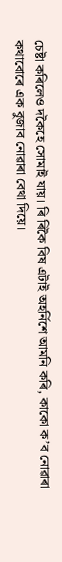চেষ্টা কৰিলেও দকৈহে সোমাই যায়। ৰি ৰিকৈ বিষ এটাই অহৰ্নিশে আমনি কৰি, কাকো ক’ব নোৱাৰা কথাবোৰে এক বুজাব নোৱাৰা বেথা দিয়ে।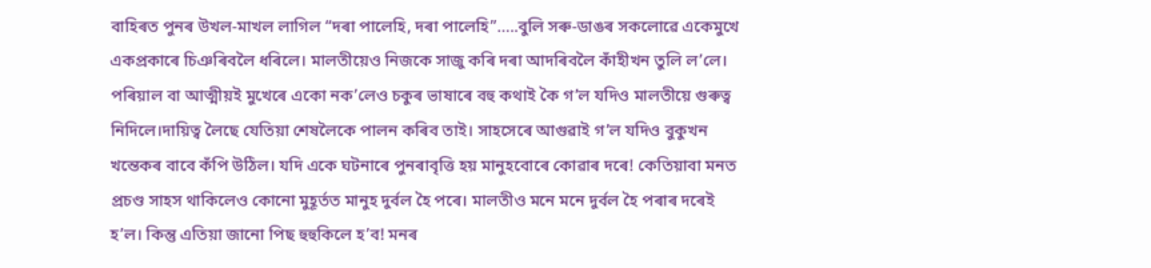বাহিৰত পুনৰ উখল-মাখল লাগিল “দৰা পালেহি, দৰা পালেহি”…..বুলি সৰু-ডাঙৰ সকলোৱে একেমুখে একপ্ৰকাৰে চিঞৰিবলৈ ধৰিলে। মালতীয়েও নিজকে সাজু কৰি দৰা আদৰিবলৈ কাঁহীখন তুলি ল’লে। পৰিয়াল বা আত্মীয়ই মুখেৰে একো নক’লেও চকুৰ ভাষাৰে বহু কথাই কৈ গ’ল যদিও মালতীয়ে গুৰুত্ব নিদিলে।দায়িত্ব লৈছে যেতিয়া শেষলৈকে পালন কৰিব তাই। সাহসেৰে আগুৱাই গ’ল যদিও বুকুখন খন্তেকৰ বাবে কঁপি উঠিল। যদি একে ঘটনাৰে পুনৰাবৃত্তি হয় মানুহবোৰে কোৱাৰ দৰে! কেতিয়াবা মনত প্ৰচণ্ড সাহস থাকিলেও কোনো মুহূৰ্তত মানুহ দুৰ্বল হৈ পৰে। মালতীও মনে মনে দুৰ্বল হৈ পৰাৰ দৰেই হ’ল। কিন্তু এতিয়া জানো পিছ হুহুকিলে হ’ব! মনৰ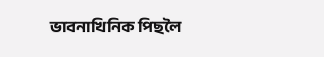ভাবনাখিনিক পিছলৈ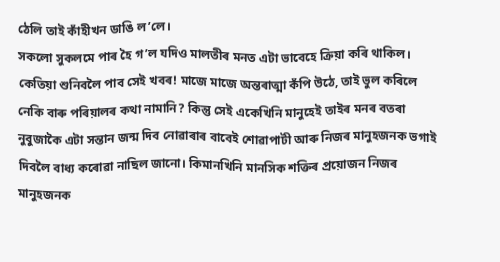ঠেলি তাই কাঁহীখন ডাঙি ল’লে।
সকলো সুকলমে পাৰ হৈ গ’ল যদিও মালতীৰ মনত এটা ভাবেহে ক্ৰিয়া কৰি থাকিল। কেতিয়া শুনিবলৈ পাব সেই খবৰ! মাজে মাজে অন্তৰাত্মা কঁপি উঠে, তাই ভুল কৰিলে নেকি বাৰু পৰিয়ালৰ কথা নামানি? কিন্তু সেই একেখিনি মানুহেই তাইৰ মনৰ বতৰা নুবুজাকৈ এটা সন্তান জন্ম দিব নোৱাৰাৰ বাবেই শোৱাপাটী আৰু নিজৰ মানুহজনক ভগাই দিবলৈ বাধ্য কৰোৱা নাছিল জানো। কিমানখিনি মানসিক শক্তিৰ প্ৰয়োজন নিজৰ মানুহজনক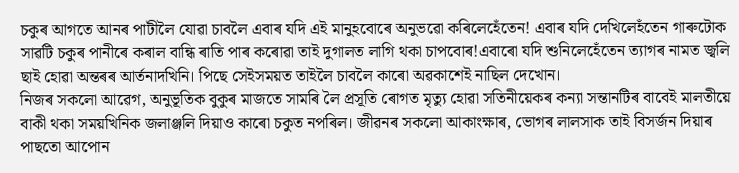চকুৰ আগতে আনৰ পাটীলৈ যোৱা চাবলৈ এবাৰ যদি এই মানুহবোৰে অনুভৱো কৰিলেহেঁতেন! এবাৰ যদি দেখিলেহঁতেন গাৰুটোক সাৱটি চকুৰ পানীৰে কৰাল বান্ধি ৰাতি পাৰ কৰোৱা তাই দুগালত লাগি থকা চাপবোৰ!এবাৰো যদি শুনিলেহেঁতেন ত্যাগৰ নামত জ্বলি ছাই হোৱা অন্তৰৰ আৰ্তনাদখিনি। পিছে সেইসময়ত তাইলৈ চাবলৈ কাৰো অৱকাশেই নাছিল দেখোন।
নিজৰ সকলো আৱেগ, অনুভূতিক বুকুৰ মাজতে সামৰি লৈ প্ৰসূতি ৰোগত মৃত্যু হোৱা সতিনীয়েকৰ কন্যা সন্তানটিৰ বাবেই মালতীয়ে বাকী থকা সময়খিনিক জলাঞ্জলি দিয়াও কাৰো চকুত নপৰিল। জীৱনৰ সকলো আকাংক্ষাৰ, ভোগৰ লালসাক তাই বিসৰ্জন দিয়াৰ পাছতো আপোন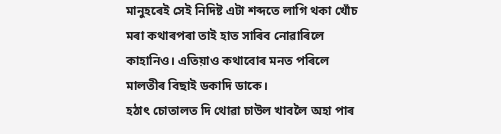মানুহৰেই সেই নিদিষ্ট এটা শব্দতে লাগি থকা খোঁচ মৰা কথাৰপৰা তাই হাত সাৰিব নোৱাৰিলে কাহানিও। এতিয়াও কথাবোৰ মনত পৰিলে মালতীৰ বিছাই ডকাদি ডাকে।
হঠাৎ চোতালত দি থোৱা চাউল খাবলৈ অহা পাৰ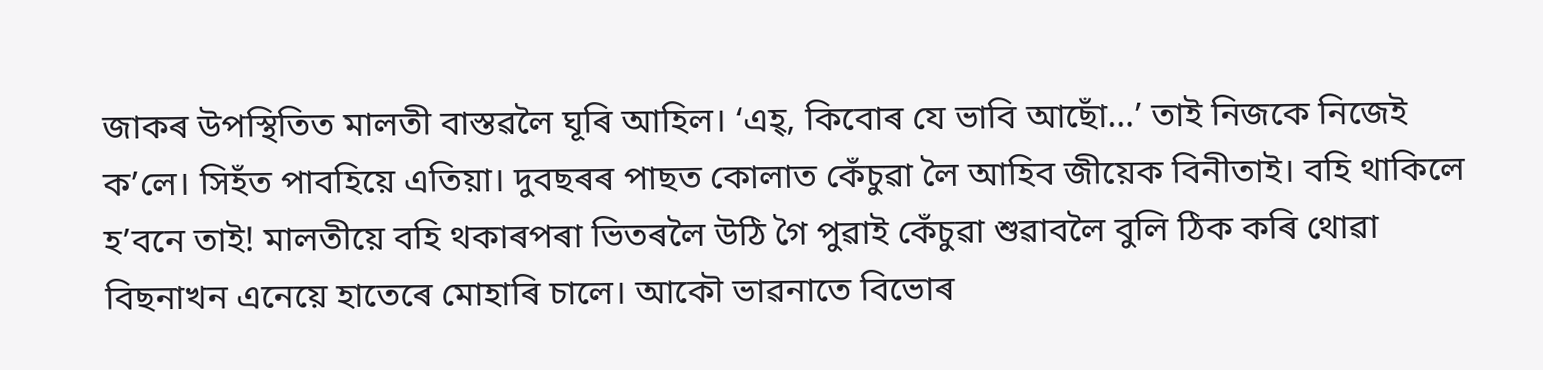জাকৰ উপস্থিতিত মালতী বাস্তৱলৈ ঘূৰি আহিল। ‘এহ্, কিবোৰ যে ভাবি আছোঁ…’ তাই নিজকে নিজেই ক’লে। সিহঁত পাবহিয়ে এতিয়া। দুবছৰৰ পাছত কোলাত কেঁচুৱা লৈ আহিব জীয়েক বিনীতাই। বহি থাকিলে হ’বনে তাই! মালতীয়ে বহি থকাৰপৰা ভিতৰলৈ উঠি গৈ পুৱাই কেঁচুৱা শুৱাবলৈ বুলি ঠিক কৰি থোৱা বিছনাখন এনেয়ে হাতেৰে মোহাৰি চালে। আকৌ ভাৱনাতে বিভোৰ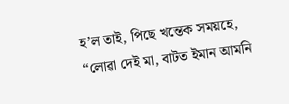হ’ল তাই, পিছে খন্তেক সময়হে, “লোৱা দেই মা, বাটত ইমান আমনি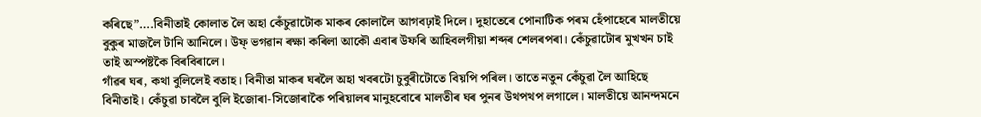কৰিছে”….বিনীতাই কোলাত লৈ অহা কেঁচুৱাটোক মাকৰ কোলালৈ আগবঢ়াই দিলে। দুহাতেৰে পোনাটিক পৰম হেঁপাহেৰে মালতীয়ে বুকুৰ মাজলৈ টানি আনিলে। উফ্ ভগৱান ৰক্ষা কৰিলা আকৌ এবাৰ উফৰি আহিবলগীয়া শব্দৰ শেলৰপৰা। কেঁচুৱাটোৰ মুখখন চাই তাই অস্পষ্টকৈ বিৰবিৰালে।
গাঁৱৰ ঘৰ, কথা বুলিলেই বতাহ। বিনীতা মাকৰ ঘৰলৈ অহা খবৰটো চুবুৰীটোতে বিয়পি পৰিল। তাতে নতুন কেঁচুৱা লৈ আহিছে বিনীতাই। কেঁচুৱা চাবলৈ বুলি ইজোৰা-সিজোৰাকৈ পৰিয়ালৰ মানুহবোৰে মালতীৰ ঘৰ পুনৰ উথপথপ লগালে। মালতীয়ে আনন্দমনে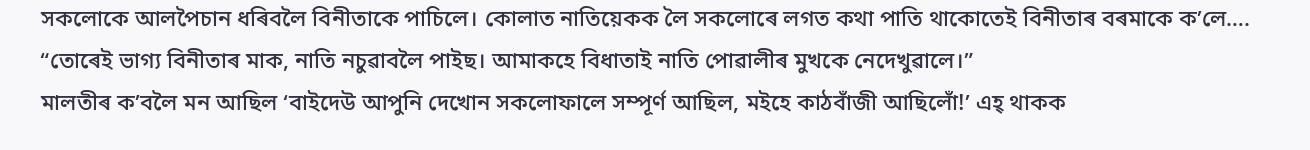সকলোকে আলপৈচান ধৰিবলৈ বিনীতাকে পাচিলে। কোলাত নাতিয়েকক লৈ সকলোৰে লগত কথা পাতি থাকোতেই বিনীতাৰ বৰমাকে ক’লে….
“তোৰেই ভাগ্য বিনীতাৰ মাক, নাতি নচুৱাবলৈ পাইছ। আমাকহে বিধাতাই নাতি পোৱালীৰ মুখকে নেদেখুৱালে।”
মালতীৰ ক’বলৈ মন আছিল ‘বাইদেউ আপুনি দেখোন সকলোফালে সম্পূৰ্ণ আছিল, মইহে কাঠবাঁজী আছিলোঁ!’ এহ্ থাকক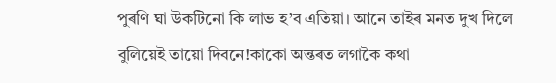পুৰণি ঘা উকটিনো কি লাভ হ’ব এতিয়া। আনে তাইৰ মনত দুখ দিলে বুলিয়েই তায়ো দিবনে!কাকো অন্তৰত লগাকৈ কথা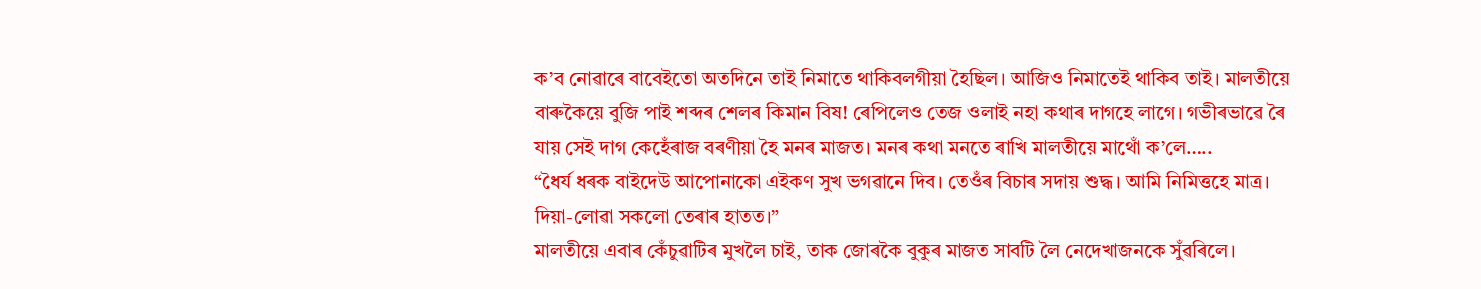ক’ব নোৱাৰে বাবেইতো অতদিনে তাই নিমাতে থাকিবলগীয়া হৈছিল। আজিও নিমাতেই থাকিব তাই। মালতীয়ে বাৰুকৈয়ে বুজি পাই শব্দৰ শেলৰ কিমান বিষ! ৰেপিলেও তেজ ওলাই নহা কথাৰ দাগহে লাগে। গভীৰভাৱে ৰৈ যায় সেই দাগ কেহেঁৰাজ বৰণীয়া হৈ মনৰ মাজত। মনৰ কথা মনতে ৰাখি মালতীয়ে মাথোঁ ক’লে…..
“ধৈৰ্য ধৰক বাইদেউ আপোনাকো এইকণ সুখ ভগৱানে দিব। তেওঁৰ বিচাৰ সদায় শুদ্ধ। আমি নিমিত্তহে মাত্ৰ। দিয়া-লোৱা সকলো তেৰাৰ হাতত।”
মালতীয়ে এবাৰ কেঁচুৱাটিৰ মুখলৈ চাই, তাক জোৰকৈ বুকুৰ মাজত সাবটি লৈ নেদেখাজনকে সুঁৱৰিলে।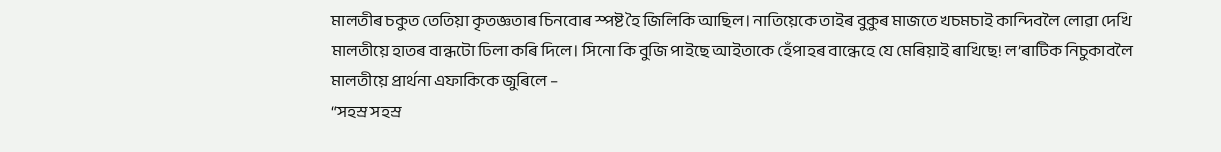মালতীৰ চকুত তেতিয়া কৃতজ্ঞতাৰ চিনবোৰ স্পষ্ট হৈ জিলিকি আছিল। নাতিয়েকে তাইৰ বুকুৰ মাজতে খচমচাই কান্দিবলৈ লোৱা দেখি মালতীয়ে হাতৰ বান্ধটো ঢিলা কৰি দিলে। সিনো কি বুজি পাইছে আইতাকে হেঁপাহৰ বান্ধেহে যে মেৰিয়াই ৰাখিছে! ল’ৰাটিক নিচুকাবলৈ মালতীয়ে প্ৰাৰ্থনা এফাকিকে জুৰিলে –
“সহস্ৰ সহস্ৰ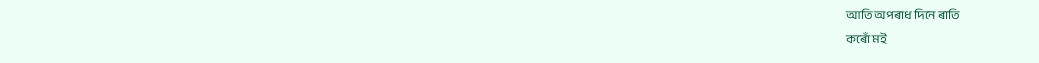আতি অপৰাধ দিনে ৰাতি
কৰোঁ মই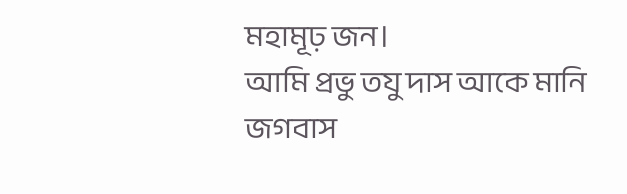মহামূঢ় জন।
আমি প্ৰভু তযু দাস আকে মানি জগবাস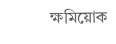ক্ষমিয়োক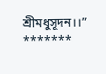শ্ৰীমধুসূদন।।”
*******